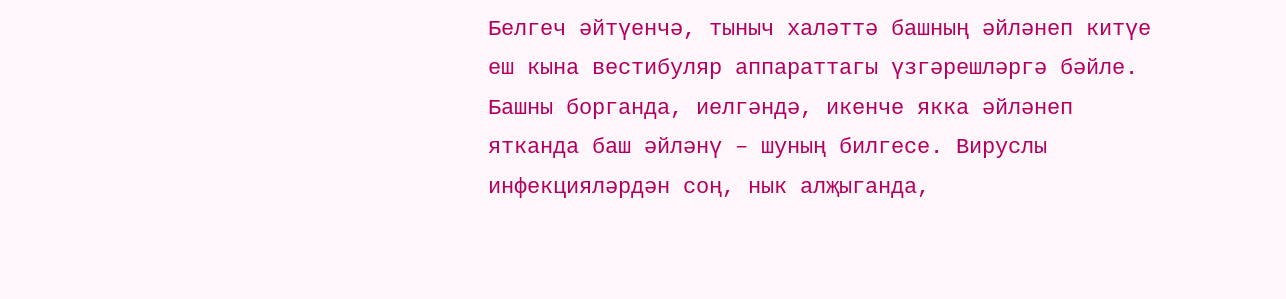Белгеч әйтүенчә, тыныч халәттә башның әйләнеп китүе еш кына вестибуляр аппараттагы үзгәрешләргә бәйле. Башны борганда, иелгәндә, икенче якка әйләнеп ятканда баш әйләнү – шуның билгесе. Вируслы инфекцияләрдән соң, нык алҗыганда,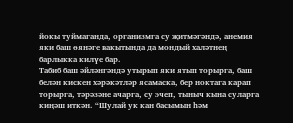йокы туймаганда, организмга су җитмәгәндә, анемия яки баш өянәге вакытында да мондый халәтнең барлыкка килүе бар.
Табиб баш әйләнгәндә утырып яки ятып торырга, баш белән кискен хәрәкәтләр ясамаска, бер ноктага карап торырга, тәрәзәне ачарга, су эчеп, тыныч кына суларга киңәш иткән. “Шулай ук кан басымын һәм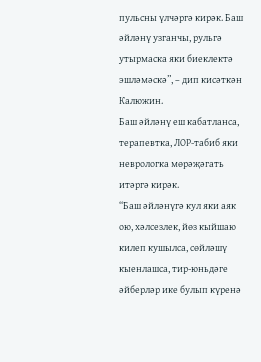пульсны үлчәргә кирәк. Баш әйләнү узганчы, рульгә утырмаска яки биеклектә эшләмәскә”, – дип кисәткән Калюжин.
Баш әйләнү еш кабатланса, терапевтка, ЛОР-табиб яки неврологка мөрәҗәгать итәргә кирәк.
“Баш әйләнүгә кул яки аяк ою, хәлсезлек, йөз кыйшаю килеп кушылса, сөйләшү кыенлашса, тир-юньдәге әйберләр ике булып күренә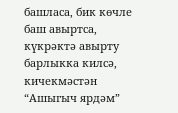башласа, бик көчле баш авыртса, күкрәктә авырту барлыкка килсә, кичекмәстән “Ашыгыч ярдәм”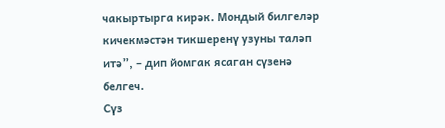чакыртырга кирәк. Мондый билгеләр кичекмәстән тикшеренү узуны таләп итә”, – дип йомгак ясаган сүзенә белгеч.
Сүз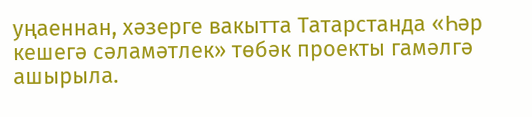уңаеннан, хәзерге вакытта Татарстанда «Һәр кешегә сәламәтлек» төбәк проекты гамәлгә ашырыла.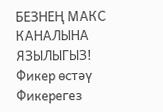БЕЗНЕҢ МАКС КАНАЛЫНА ЯЗЫЛЫГЫЗ!
Фикер өстәү
Фикерегез